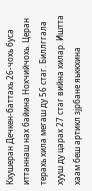Кхушеран Дечкен-баттахь 26-чохь буса иттаннаш нах байина Нохчийчохь. Церан терахь хила мегаш ду 56 стаг. Биллггала хууш ду царах 27 стаг вийна хилар. Иштта хаам беш артикл зjрбане яьккхина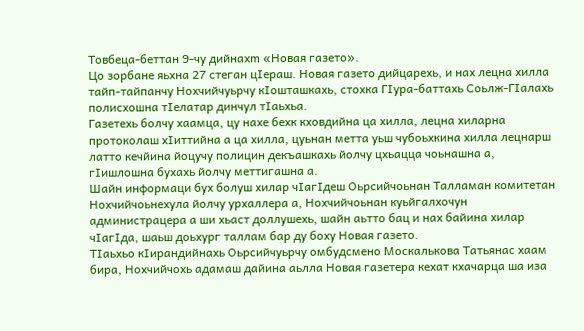Товбеца-беттан 9-чу дийнахm «Новая газето».
Цо зорбане яьхна 27 стеган цIераш. Новая газето дийцарехь, и нах лецна хилла тайп-тайпанчу Нохчийчуьрчу кIошташкахь, стохка ГIура-баттахь Соьлж-ГIалахь полисхошна тIелатар динчул тIаьхьа.
Газетехь болчу хаамца, цу нахе бехк кховдийна ца хилла, лецна хиларна протоколаш хIиттийна а ца хилла, цуьнан метта уьш чубоьхкина хилла лецнарш латто кечйина йоцучу полицин декъашкахь йолчу цхьацца чоьнашна а, гIишлошна бухахь йолчу меттигашна а.
Шайн информаци бух болуш хилар чIагIдеш Оьрсийчоьнан Талламан комитетан Нохчийчоьнехула йолчу урхаллера а, Нохчийчоьнан куьйгалхочун администрацера а ши хьаст доллушехь, шайн аьтто бац и нах байина хилар чIагIда, шаьш доьхург таллам бар ду боху Новая газето.
ТIаьхьо кIирандийнахь Оьрсийчуьрчу омбудсмено Москалькова Татьянас хаам бира, Нохчийчохь адамаш дайина аьлла Новая газетера кехат кхачарца ша иза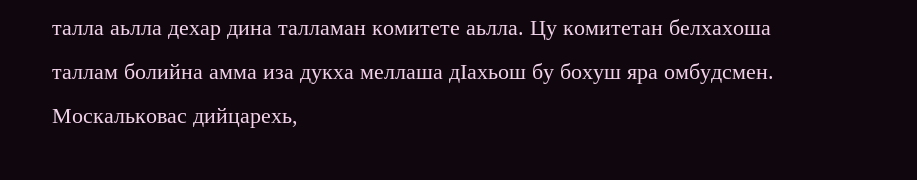талла аьлла дехар дина талламан комитете аьлла. Цу комитетан белхахоша таллам болийна амма иза дукха меллаша дIахьош бу бохуш яра омбудсмен.
Москальковас дийцарехь,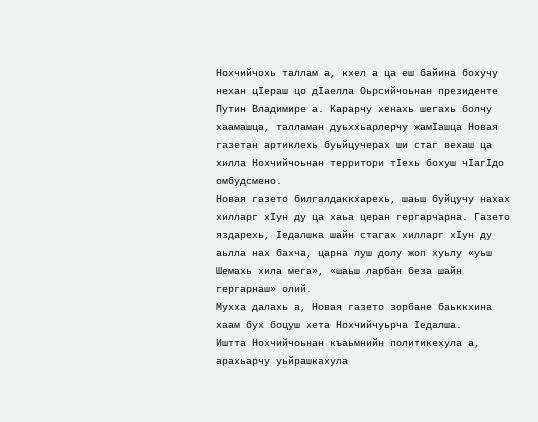Нохчийчохь таллам а, кхел а ца еш байина бохучу нехан цIераш цо дIаелла Оьрсийчоьнан президенте Путин Владимире а. Карарчу хенахь шегахь болчу хаамашца, талламан дуьххьарлерчу жамIашца Новая газетан артиклехь буьйцучерах ши стаг вехаш ца хилла Нохчийчоьнан территори тIехь бохуш чIагIдо омбудсмено.
Новая газето билгалдаккхарехь, шаьш буйцучу нахах хилларг хIун ду ца хаьа церан гергарчарна. Газето яздарехь, Iедалшка шайн стагах хилларг хIун ду аьлла нах бахча, царна луш долу жоп хуьлу «уьш Шемахь хила мега», «шаьш ларбан беза шайн гергарнаш» олий.
Мухха далахь а, Новая газето зорбане баьккхина хаам бух боцуш хета Нохчийчуьрча Iедалша.
Иштта Нохчийчоьнан къаьмнийн политикехула а, арахьарчу уьйрашкахула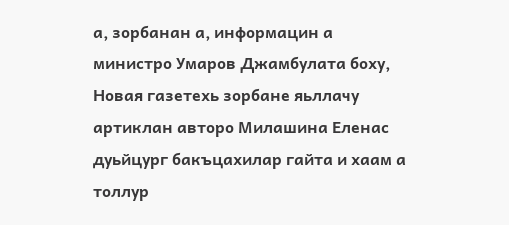а, зорбанан а, информацин а министро Умаров Джамбулата боху, Новая газетехь зорбане яьллачу артиклан авторо Милашина Еленас дуьйцург бакъцахилар гайта и хаам а толлур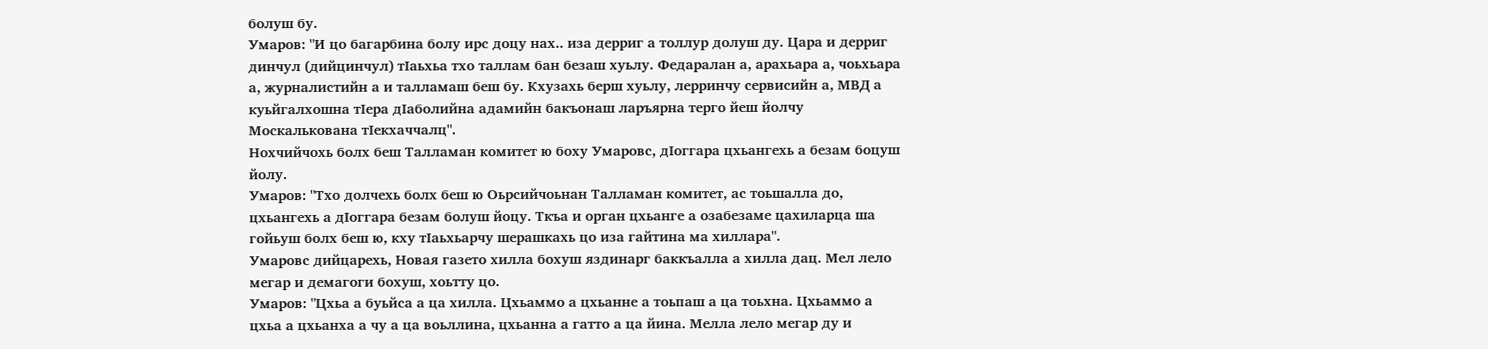болуш бу.
Умаров: "И цо багарбина болу ирс доцу нах.. иза дерриг а толлур долуш ду. Цара и дерриг динчул (дийцинчул) тIаьхьа тхо таллам бан безаш хуьлу. Федаралан а, арахьара а, чоьхьара а, журналистийн а и талламаш беш бу. Кхузахь берш хуьлу, лерринчу сервисийн а, МВД а куьйгалхошна тIера дIаболийна адамийн бакъонаш ларъярна терго йеш йолчу Москалькована тIекхаччалц".
Нохчийчохь болх беш Талламан комитет ю боху Умаровс, дIоггара цхьангехь а безам боцуш йолу.
Умаров: "Тхо долчехь болх беш ю Оьрсийчоьнан Талламан комитет, ас тоьшалла до, цхьангехь а дIоггара безам болуш йоцу. Ткъа и орган цхьанге а озабезаме цахиларца ша гойьуш болх беш ю, кху тIаьхьарчу шерашкахь цо иза гайтина ма хиллара".
Умаровс дийцарехь, Новая газето хилла бохуш яздинарг баккъалла а хилла дац. Мел лело мегар и демагоги бохуш, хоьтту цо.
Умаров: "Цхьа а буьйса а ца хилла. Цхьаммо а цхьанне а тоьпаш а ца тоьхна. Цхьаммо а цхьа а цхьанха а чу а ца воьллина, цхьанна а гатто а ца йина. Мелла лело мегар ду и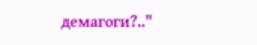демагоги?.."